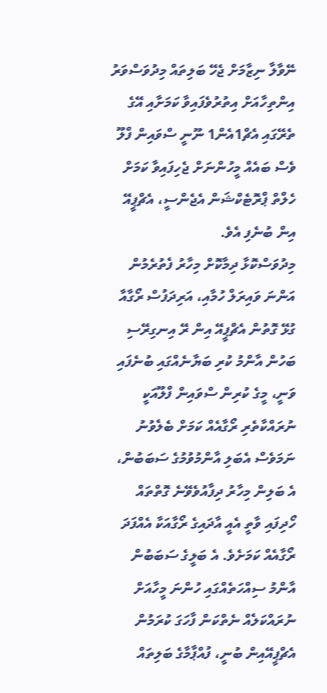ނޭވާލާ ނިޒާމަށް ޖެހޭ ބަލިތައް މިދުވަސްވަރު އިންތިހާއަށް އިތުރުވެފައިވާ ކަމަށާއި އޭގެ ތެރޭގައި އެޗް1އެން1 ނޫނީ ސްވައިން ފްލޫ ވެސް ބައެއް މީހުންނަށް ޖެހިފައިވާ ކަމަށް ހެލްތް ޕްރޮޓެކްޝަން އެޖެންސީ، އެޗްޕީއޭ އިން ބުނެފި އެވެ.
މިދުވަސްކޮޅާ ދިމާކޮށް މިހާރު ފެތުރެމުން އަންނަ ވައިރަލް ހުމާއި، އަރިދަފުސް ރޯގާއާ ގުޅޭ ގޮތުން އެޗްޕީއޭ އިން ރޭ އިނގިރޭސި ބަހުން އާންމު ކުރި ބަޔާނެއްގައި ބުނެފައި ވަނީ، މީގެ ކުރިން ސްވައިން ފްލޫއަކީ ނުރައްކާތެރި ރޯގާއެއް ކަމަށް ބެލެވުނު ނަމަވެސް އެބަލި އާންމުވުމުގެ ސަބަބުން، އެ ބަލިން މިހާރު ދިފާއުވެވޭނެ ގޮތްތައް ހޯދިފައި ވާތީ އެއީ އާދައިގެ ރޯގާއަކާ އެއްފަދަ ރޯގާއެއް ކަމަށެވެ. އެ ބަލީގެ ސަބަބުން އާންމު ސިއްހަތެއްގައި ހުންނަ މީހާއަށް ނުރައްކަލެއް ނެތްކަން ފާހަގަ ކުރަމުން އެޗްޕީއޭއިން ބުނީ، ފުއްޕާމާގެ ބަލިތައް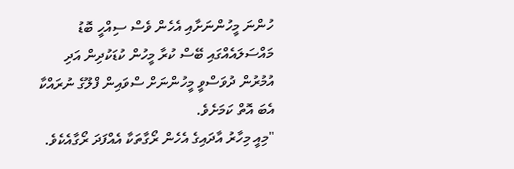ހުންނަ މީހުންނަށާއި އެހެން ވެސް ސިއްހީ ބޮޑު މައްސަލައެއްގައި ބޭސް ކުރާ މީހުން ކުޑަކުދިން އަދި އުމުރުން ދުވަސްވީ މީހުންނަށް ސްވައިން ފްލޫގެ ނުރައްކާ އެބަ އޮތް ކަމަށެވެ.
"މިއީ މިހާރު އާދައިގެ އެހެން ރޯގާތަކާ އެއްފަދަ ރޯގާއެކެވެ.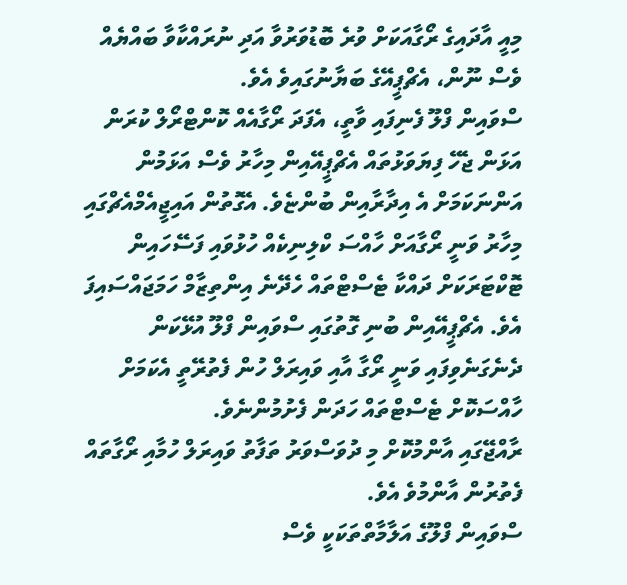މިއީ އާދައިގެ ރޯގާއަކަށް ވުރެ ބޮޑުވަރުވާ އަދި ނުރައްކާވާ ބައްޔެއް ވެސް ނޫން، އެޗްޕީއޭގެ ބަޔާނުގައިވެ އެވެ.
ސްވައިން ފްލޫ ފެނިފައި ވާތީ، އެފަދަ ރޯގާއެއް ކޮންޓްރޯލް ކުރަން އަޅަން ޖެހޭ ފިޔަވަޅުތައް އެޗްޕީއޭއިން މިހާރު ވެސް އަޅަމުން އަންނަކަމަށް އެ އިދާރާއިން ބުންޏެވެ. އެގޮތުން އައިޖީއެމްއެޗްގައި މިހާރު ވަނީ ރޯގާއަށް ހާއްސަ ކްލިނިކެއް ހުޅުވައި ފަސޭހައިން ޓޮކްޓަރަކަށް ދައްކާ ޓެސްޓްތައް ހެދޭނެ އިންތިޒާމް ހަމަޖައްސައިފަ އެވެ. އެޗްޕީއޭއިން ބުނި ގޮތުގައި ސްވައިން ފްލޫ އުޅޭކަން ދެނެގަނެވިފައި ވަނީ ރޯގާ އާއި ވައިރަލް ހުން ފެތުރޭތީ އެކަމަށް ހާއްސަކޮށް ޓެސްޓްތައް ހަދަން ފެށުމުންނެވެ.
ރާއްޖޭގައި އާންމުކޮށް މި ދުވަސްވަރު ތަފާތު ވައިރަލް ހުމާއި ރޯގާތައް ފެތުރުން އާންމުވެ އެވެ.
ސްވައިން ފްލޫގެ އަލާމާތްތަކަކީ ވެސް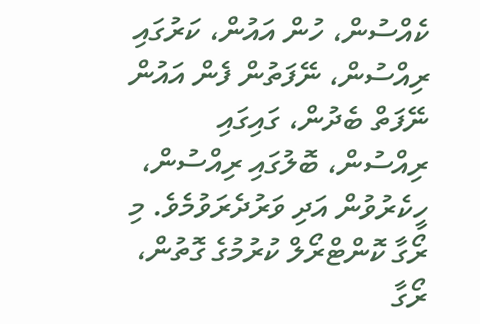ކެއްސުން، ހުން އައުން، ކަރުގައި ރިއްސުން، ނޭފަތުން ފެން އައުން ނޭފަތް ބެދުން، ގައިގައި ރިއްސުން، ބޮލުގައި ރިއްސުން، ހީކެރުވުން އަދި ވަރުދެރަވުމެވެ. މި ރޯގާ ކޮންޓްރޯލް ކުރުމުގެ ގޮތުން، ރޯގާ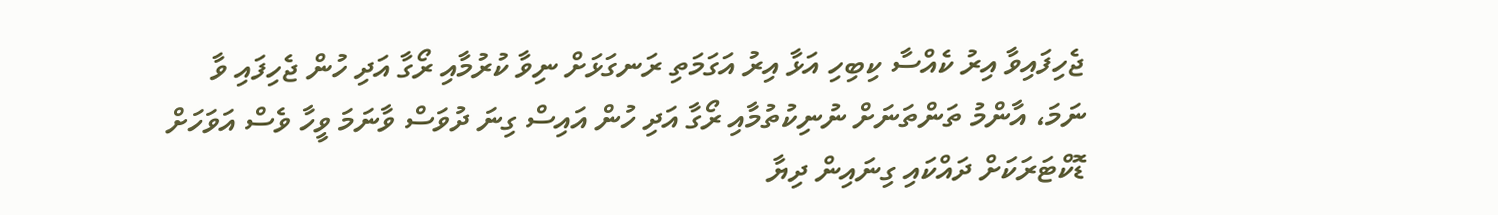ޖެހިފައިވާ އިރު ކެއްސާ ކިބިހި އަޅާ އިރު އަގަމަތި ރަނގަޅަށް ނިވާ ކުރުމާއި ރޯގާ އަދި ހުން ޖެހިފައި ވާ ނަމަ، އާންމު ތަންތަނަށް ނުނިކުތުމާއި ރޯގާ އަދި ހުން އައިސް ގިނަ ދުވަސް ވާނަމަ ވީހާ ވެސް އަވަހަށް ޑޮކްޓަރަކަށް ދައްކައި ގިނައިން ދިޔާ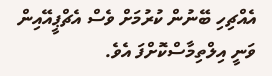އެއްޗިހި ބޭނުން ކުރުމަށް ވެސް އެޗްޕީއޭއިން ވަނީ އިލްތިމާސްކޮށްފަ އެވެ.